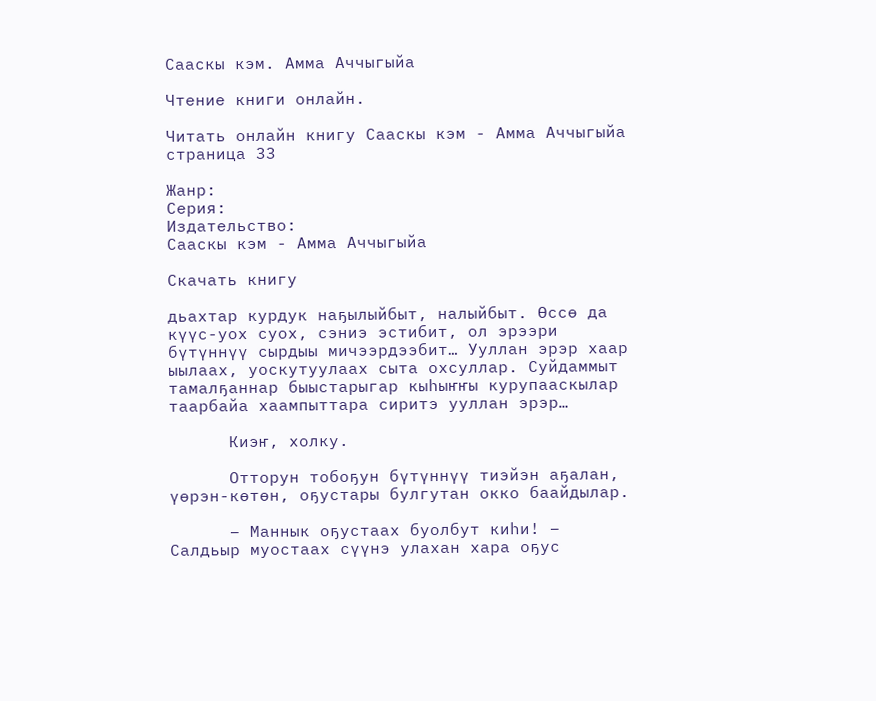Сааскы кэм. Амма Аччыгыйа

Чтение книги онлайн.

Читать онлайн книгу Сааскы кэм - Амма Аччыгыйа страница 33

Жанр:
Серия:
Издательство:
Сааскы кэм - Амма Аччыгыйа

Скачать книгу

дьахтар курдук наҕылыйбыт, налыйбыт. Өссө да күүс-уох суох, сэниэ эстибит, ол эрээри бүтүннүү сырдыы мичээрдээбит… Ууллан эрэр хаар ыылаах, уоскутуулаах сыта охсуллар. Суйдаммыт тамалҕаннар быыстарыгар кыһыҥҥы курупааскылар таарбайа хаампыттара сиритэ ууллан эрэр…

      Киэҥ, холку.

      Отторун тобоҕун бүтүннүү тиэйэн аҕалан, үөрэн-көтөн, оҕустары булгутан окко баайдылар.

      – Маннык оҕустаах буолбут киһи! – Салдьыр муостаах сүүнэ улахан хара оҕус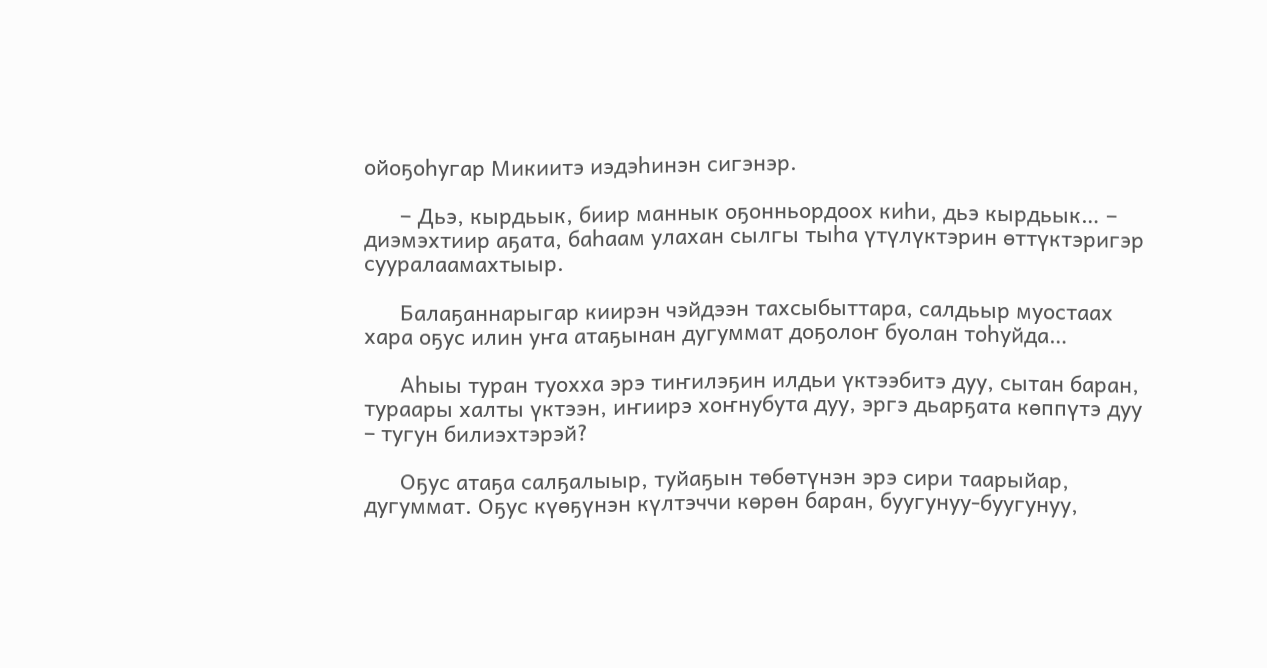ойоҕоһугар Микиитэ иэдэһинэн сигэнэр.

      – Дьэ, кырдьык, биир маннык оҕонньордоох киһи, дьэ кырдьык… – диэмэхтиир аҕата, баһаам улахан сылгы тыһа үтүлүктэрин өттүктэригэр сууралаамахтыыр.

      Балаҕаннарыгар киирэн чэйдээн тахсыбыттара, салдьыр муостаах хара оҕус илин уҥа атаҕынан дугуммат доҕолоҥ буолан тоһуйда…

      Аһыы туран туохха эрэ тиҥилэҕин илдьи үктээбитэ дуу, сытан баран, тураары халты үктээн, иҥиирэ хоҥнубута дуу, эргэ дьарҕата көппүтэ дуу – тугун билиэхтэрэй?

      Оҕус атаҕа салҕалыыр, туйаҕын төбөтүнэн эрэ сири таарыйар, дугуммат. Оҕус күөҕүнэн күлтэччи көрөн баран, буугунуу-буугунуу,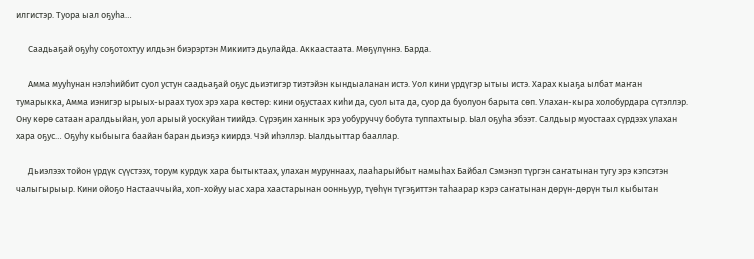илгистэр. Туора ыал оҕуһа…

      Саадьаҕай оҕуһу соҕотохтуу илдьэн биэрэртэн Микиитэ дьулайда. Аккаастаата. Мөҕүлүннэ. Барда.

      Амма мууһунан нэлэһийбит суол устун саадьаҕай оҕус дьиэтигэр тиэтэйэн кындыаланан истэ. Уол кини үрдүгэр ытыы истэ. Харах кыаҕа ылбат маҥан тумарыкка, Амма иэнигэр ырыых-ыраах туох эрэ хара көстөр: кини оҕустаах киһи да, суол ыта да, суор да буолуон барыта сөп. Улахан-кыра холобурдара сүтэллэр. Ону көрө сатаан аралдьыйан, уол арыый уоскуйан тиийдэ. Сүрэҕин ханнык эрэ уобуруччу бобута туппахтыыр. Ыал оҕуһа эбээт. Салдьыр муостаах сүрдээх улахан хара оҕус… Оҕуһу кыбыыга баайан баран дьиэҕэ киирдэ. Чэй иһэллэр. Ыалдьыттар бааллар.

      Дьиэлээх тойон үрдүк сүүстээх, торум курдук хара бытыктаах, улахан муруннаах, лааһарыйбыт намыһах Байбал Сэмэнэп түргэн саҥатынан тугу эрэ кэпсэтэн чалыгырыыр. Кини ойоҕо Настааччыйа, хоп-хойуу ыас хара хаастарынан оонньуур, түөһүн түгэҕиттэн таһаарар кэрэ саҥатынан дөрүн-дөрүн тыл кыбытан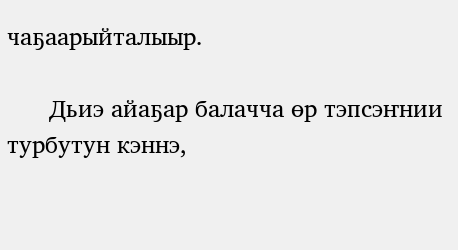чаҕаарыйталыыр.

      Дьиэ айаҕар балачча өр тэпсэҥнии турбутун кэннэ,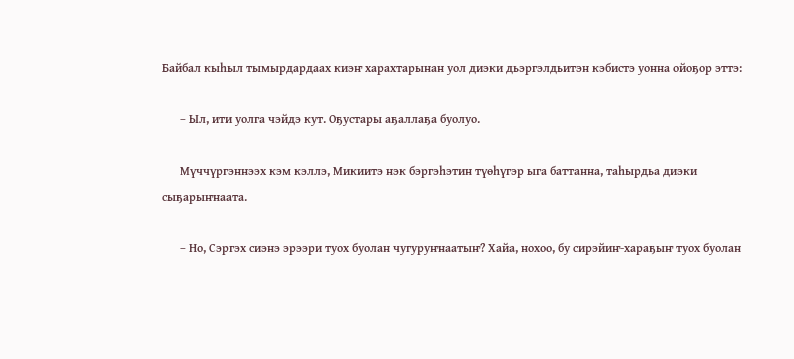Байбал кыһыл тымырдардаах киэҥ харахтарынан уол диэки дьэргэлдьитэн кэбистэ уонна ойоҕор эттэ:

      – Ыл, ити уолга чэйдэ кут. Оҕустары аҕаллаҕа буолуо.

      Мүччүргэннээх кэм кэллэ, Микиитэ нэк бэргэһэтин түөһүгэр ыга баттанна, таһырдьа диэки сыҕарыҥнаата.

      – Но, Сэргэх сиэнэ эрээри туох буолан чугуруҥнаатыҥ? Хайа, нохоо, бу сирэйиҥ-хараҕыҥ туох буолан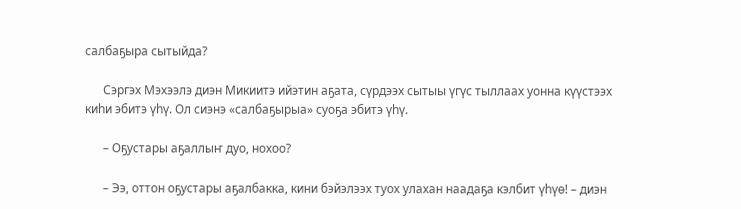салбаҕыра сытыйда?

      Сэргэх Мэхээлэ диэн Микиитэ ийэтин аҕата, сүрдээх сытыы үгүс тыллаах уонна күүстээх киһи эбитэ үһү. Ол сиэнэ «салбаҕырыа» суоҕа эбитэ үһү.

      – Оҕустары аҕаллыҥ дуо, нохоо?

      – Ээ, оттон оҕустары аҕалбакка, кини бэйэлээх туох улахан наадаҕа кэлбит үһүө! – диэн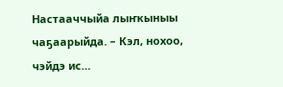Настааччыйа лыҥкыныы чаҕаарыйда. – Кэл, нохоо, чэйдэ ис…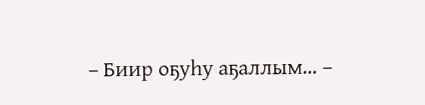– Биир оҕуһу аҕаллым… –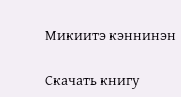Микиитэ кэннинэн

Скачать книгу